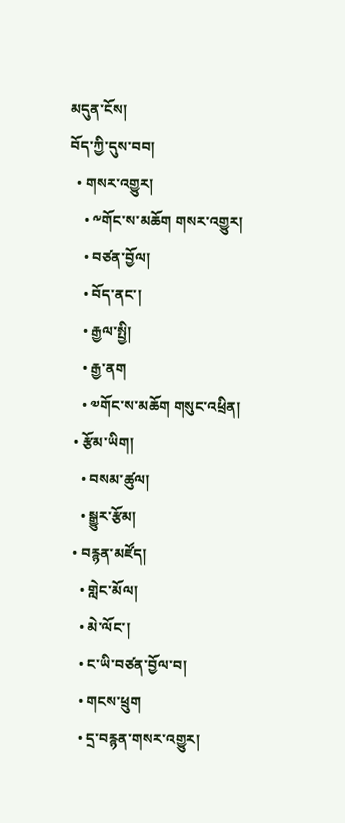མདུན་ངོས།
བོད་ཀྱི་དུས་བབ།
  • གསར་འགྱུར།
    • ༸གོང་ས་མཆོག གསར་འགྱུར།
    • བཙན་བྱོལ།
    • བོད་ནང་།
    • རྒྱལ་སྤྱི།
    • རྒྱ་ནག
    • ༧གོང་ས་མཆོག གསུང་འཕྲིན།
  • རྩོམ་ཡིག།
    • བསམ་ཚུལ།
    • སྒྱུར་རྩོམ།
  • བརྙན་མཛོད།
    • གླེང་མོལ།
    • མེ་ལོང་།
    • ང་ཡི་བཙན་བྱོལ་བ།
    • གངས་ཕྲུག
    • དྲ་བརྙན་གསར་འགྱུར།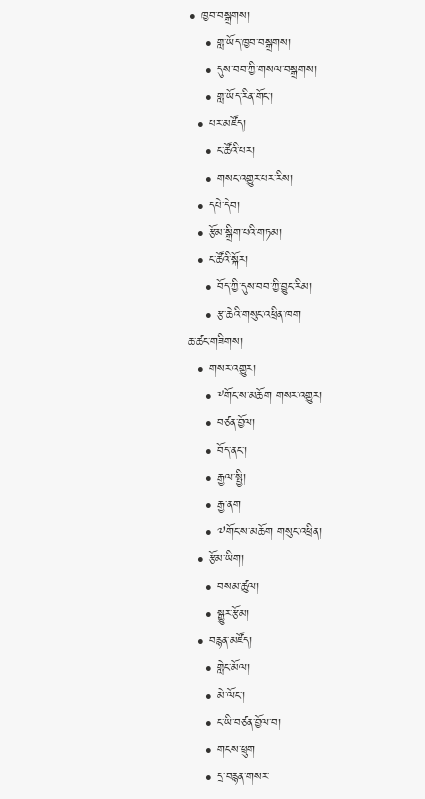• ཁྱབ་བསྒྲགས།
    • གླ་ཡོད་ཁྱབ་བསྒྲགས།
    • དུས་བབ་ཀྱི་གསལ་བསྒྲགས།
    • གླ་ཡོད་རིན་གོང་།
  • པར་མཛོད།
    • ང་ཚོའི་པར།
    • གསང་འགྱུར་པར་རིས།
  • དཔེ་དེབ།
  • རྩོམ་སྒྲིག་པའི་གཏམ།
  • ང་ཚོའི་སྐོར།
    • བོད་ཀྱི་དུས་བབ་ཀྱི་བྱུང་རིམ།
    • རྩ་ཆེའི་གསུང་འཕྲིན་ཁག
ཆ་ཚང་གཟིགས།
  • གསར་འགྱུར།
    • ༸གོང་ས་མཆོག གསར་འགྱུར།
    • བཙན་བྱོལ།
    • བོད་ནང་།
    • རྒྱལ་སྤྱི།
    • རྒྱ་ནག
    • ༧གོང་ས་མཆོག གསུང་འཕྲིན།
  • རྩོམ་ཡིག།
    • བསམ་ཚུལ།
    • སྒྱུར་རྩོམ།
  • བརྙན་མཛོད།
    • གླེང་མོལ།
    • མེ་ལོང་།
    • ང་ཡི་བཙན་བྱོལ་བ།
    • གངས་ཕྲུག
    • དྲ་བརྙན་གསར་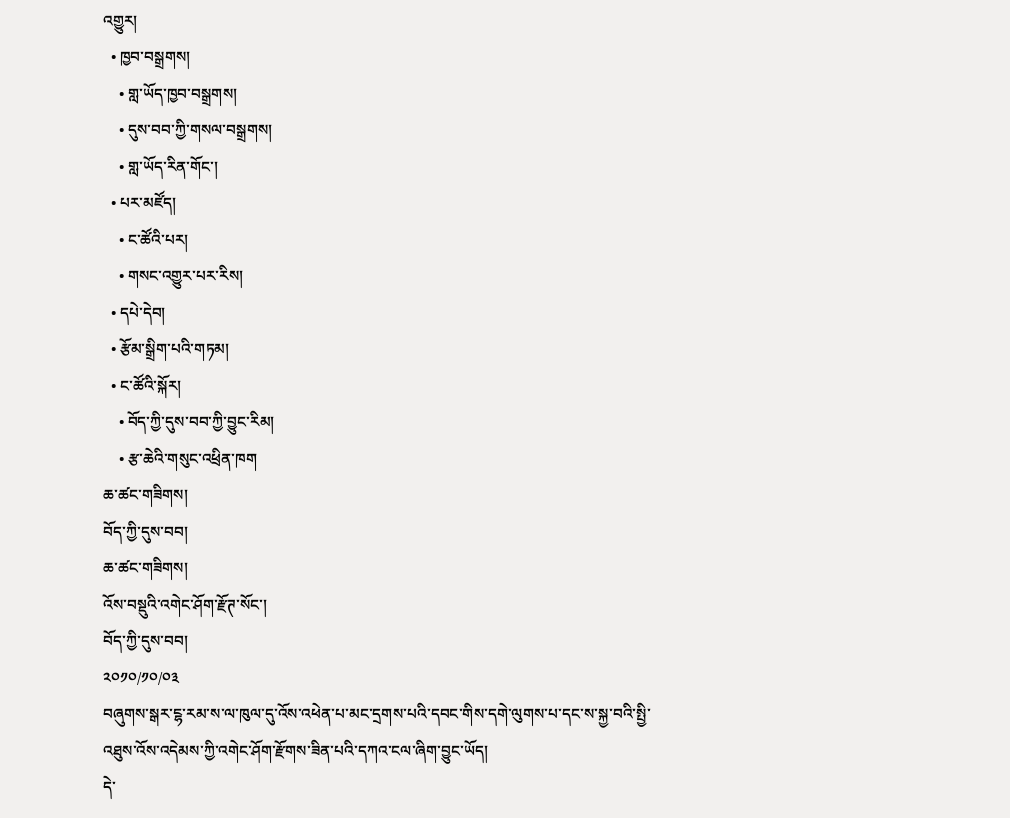འགྱུར།
  • ཁྱབ་བསྒྲགས།
    • གླ་ཡོད་ཁྱབ་བསྒྲགས།
    • དུས་བབ་ཀྱི་གསལ་བསྒྲགས།
    • གླ་ཡོད་རིན་གོང་།
  • པར་མཛོད།
    • ང་ཚོའི་པར།
    • གསང་འགྱུར་པར་རིས།
  • དཔེ་དེབ།
  • རྩོམ་སྒྲིག་པའི་གཏམ།
  • ང་ཚོའི་སྐོར།
    • བོད་ཀྱི་དུས་བབ་ཀྱི་བྱུང་རིམ།
    • རྩ་ཆེའི་གསུང་འཕྲིན་ཁག
ཆ་ཚང་གཟིགས།
བོད་ཀྱི་དུས་བབ།
ཆ་ཚང་གཟིགས།
འོས་བསྡུའི་འགེང་ཤོག་རྫོཊ་སོང་།
བོད་ཀྱི་དུས་བབ།
༢༠༡༠/༡༠/༠༣
བཞུགས་སྒར་ངྷ་རམ་ས་ལ་ཁུལ་དུ་འོས་འཕེན་པ་མང་དྲགས་པའི་དབང་གིས་དགེ་ལུགས་པ་དང་ས་སྐྱ་བའི་སྤྱི་འཐུས་འོས་འདེམས་ཀྱི་འགེང་ཤོག་རྫོགས་ཟིན་པའི་དཀའ་ངལ་ཞིག་བྱུང་ཡོད།
དེ་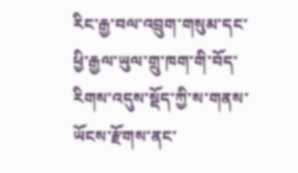རིང་རྒྱ་བལ་འབྲུག་གསུམ་དང་ཕྱི་རྒྱལ་ཡུལ་གྲུ་ཁག་གི་བོད་རིགས་འདུས་སྡོད་ཀྱི་ས་གནས་ཡོངས་རྫོགས་ནང་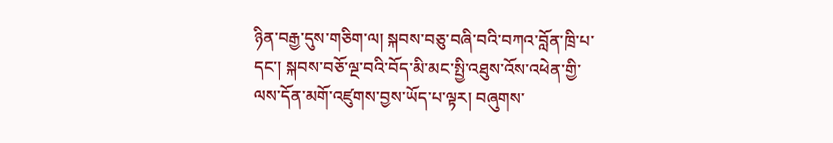ཉིན་བརྒྱ་དུས་གཅིག་ལ། སྐབས་བཅུ་བཞི་བའི་བཀའ་བློན་ཁྲི་པ་དང་། སྐབས་བཅོ་ལྔ་བའི་བོད་མི་མང་སྤྱི་འཐུས་འོས་འཕེན་གྱི་ལས་དོན་མགོ་འཛུགས་བྱས་ཡོད་པ་ལྟར། བཞུགས་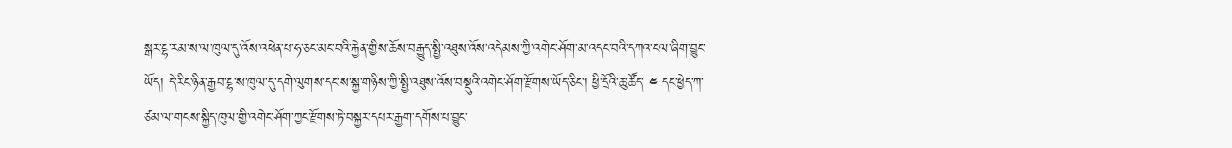སྒར་ངྷ་རམ་ས་ལ་ཁུལ་དུ་འོས་འཕེན་པ་ཧ་ཅང་མང་བའི་རྐྱེན་གྱིས་ཆོས་བརྒྱུད་སྤྱི་འཐུས་འོས་འདེམས་ཀྱི་འགེང་ཤོག་མ་འདང་བའི་དཀའ་ངལ་ཞིག་བྱུང་ཡོད། དེ་རིང་ཉིན་རྒྱབ་ངྷ་ས་ཁུལ་དུ་དགེ་ལུགས་དང་ས་སྐྱ་གཉིས་ཀྱི་སྤྱི་འཐུས་འོས་བསྡུའི་འགེང་ཤོག་རྫོགས་ཡོད་ཅིང་། ཕྱི་དྲོའི་ཆུ་ཚོད་ ༤ དང་ཕྱེད་ཀ་ཙམ་ལ་གངས་སྐྱིད་ཁུལ་གྱི་འགེང་ཤོག་ཀྱང་རྫོགས་ཏེ་བསྐྱར་དཔར་རྒྱག་དགོས་པ་བྱུང་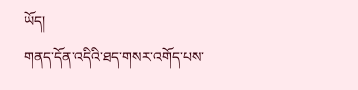ཡོད།
གནད་དོན་འདིའི་ཐད་གསར་འགོད་པས་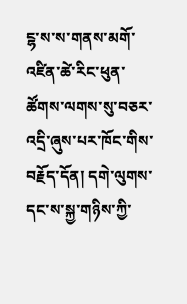ངྷ་ས་ས་གནས་མགོ་འཛིན་ཚེ་རིང་ཕུན་ཚོགས་ལགས་སུ་བཅར་འདྲི་ཞུས་པར་ཁོང་གིས་བརྗོད་དོན། དགེ་ལུགས་དང་ས་སྐྱ་གཉིས་ཀྱི་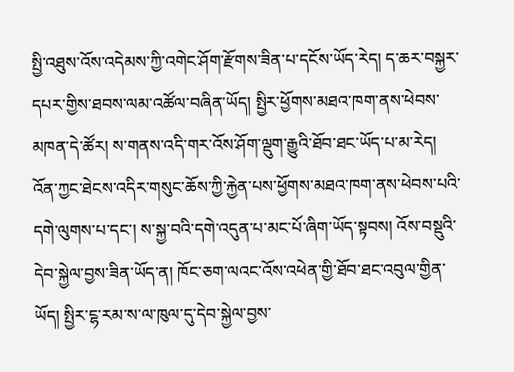སྤྱི་འཐུས་འོས་འདེམས་ཀྱི་འགེང་ཤོག་རྫོགས་ཟིན་པ་དངོས་ཡོད་རེད། ད་ཆར་བསྐྱར་དཔར་གྱིས་ཐབས་ལམ་འཚོལ་བཞིན་ཡོད། སྤྱིར་ཕྱོགས་མཐའ་ཁག་ནས་ཕེབས་མཁན་དེ་ཚོར། ས་གནས་འདི་གར་འོས་ཤོག་ལྡུག་རྒྱུའི་ཐོབ་ཐང་ཡོད་པ་མ་རེད། འོན་ཀྱང་ཐེངས་འདིར་གསུང་ཆོས་ཀྱི་རྐྱེན་པས་ཕྱོགས་མཐའ་ཁག་ནས་ཕེབས་པའི་དགེ་ལུགས་པ་དང་། ས་སྐྱ་བའི་དགེ་འདུན་པ་མང་པོ་ཞིག་ཡོད་སྟབས། འོས་བསྡུའི་དེབ་སྐྱེལ་བྱས་ཟིན་ཡོད་ན། ཁོང་ཅག་ལའང་འོས་འཕེན་གྱི་ཐོབ་ཐང་འབུལ་གྱིན་ཡོད། སྤྱིར་ངྷ་རམ་ས་ལ་ཁུལ་དུ་དེབ་སྐྱེལ་བྱས་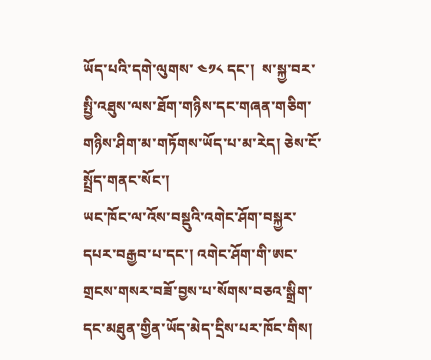ཡོད་པའི་དགེ་ལུགས་ ༤༡༨ དང་།  ས་སྐྱ་བར་སྤྱི་འཐུས་ལས་ཐོག་གཉིས་དང་གཞན་གཅིག་གཉིས་ཤིག་མ་གཏོགས་ཡོད་པ་མ་རེད། ཅེས་ངོ་སྤྲོད་གནང་སོང་།
ཡང་ཁོང་ལ་འོས་བསྡུའི་འགེང་ཤོག་བསྐྱར་དཔར་བརྒྱབ་པ་དང་། འགེང་ཤོག་གི་ཨང་གྲངས་གསར་བཟོ་བྱས་པ་སོགས་བཅའ་སྒྲིག་དང་མཐུན་གྱིན་ཡོད་མེད་དྲིས་པར་ཁོང་གིས།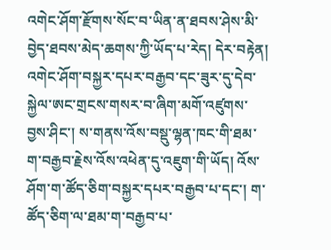འགེང་ཤོག་རྫོགས་སོང་བ་ཡིན་ན་ཐབས་ཤེས་མི་བྱེད་ཐབས་མེད་ཆགས་ཀྱི་ཡོད་པ་རེད། དེར་བརྟེན། འགེང་ཤོག་བསྐྱར་དཔར་བརྒྱབ་དང་ཟུར་དུ་དེབ་སྐྱེལ་ཨང་གྲངས་གསར་བ་ཞིག་མགོ་འཛུགས་བྱས་ཤིང་། ས་གནས་འོས་བསྡུ་ལྷན་ཁང་གི་ཐམ་ག་བརྒྱབ་རྗེས་འོས་འཕེན་དུ་འཇུག་གི་ཡོད། འོས་ཤོག་ག་ཚོད་ཅིག་བསྐྱར་དཔར་བརྒྱབ་པ་དང་། ག་ཚོད་ཅིག་ལ་ཐམ་ག་བརྒྱབ་པ་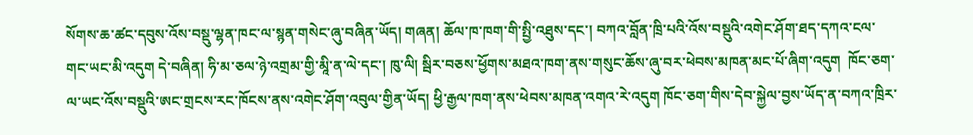སོགས་ཆ་ཚང་དབུས་འོས་བསྡུ་ལྷན་ཁང་ལ་སྙན་གསེང་ཞུ་བཞིན་ཡོད། གཞན། ཆོལ་ཁ་ཁག་གི་སྤྱི་འཐུས་དང་། བཀའ་བློན་ཁྲི་པའི་འོས་བསྡུའི་འགེང་ཤོག་ཐད་དཀའ་ངལ་གང་ཡང་མི་འདུག དེ་བཞིན། ཧི་མ་ཅལ་ཉེ་འགྲམ་གྱི་མཱི་ན་ལེ་དང་། ཁུ་ལི། སྦིར་བཅས་ཕྱོགས་མཐའ་ཁག་ནས་གསུང་ཆོས་ཞུ་བར་ཕེབས་མཁན་མང་པོ་ཞིག་འདུག  ཁོང་ཅག་ལ་ཡང་འོས་བསྡུའི་ཨང་གྲངས་རང་ཁོངས་ནས་འགེང་ཤོག་འབུལ་གྱིན་ཡོད། ཕྱི་རྒྱལ་ཁག་ནས་ཕེབས་མཁན་འགའ་རེ་འདུག ཁོང་ཅག་གིས་དེབ་སྐྱེལ་བྱས་ཡོད་ན་བཀའ་ཁྲིར་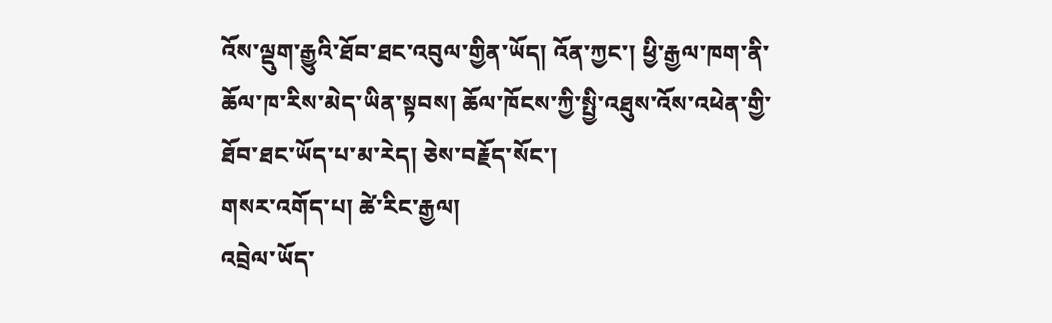འོས་ལྡུག་རྒྱུའི་ཐོབ་ཐང་འབུལ་གྱིན་ཡོད། འོན་ཀྱང་། ཕྱི་རྒྱལ་ཁག་ནི་ཆོལ་ཁ་རིས་མེད་ཡིན་སྟབས། ཆོལ་ཁོངས་ཀྱི་སྤྱི་འཐུས་འོས་འཕེན་གྱི་ཐོབ་ཐང་ཡོད་པ་མ་རེད། ཅེས་བརྗོད་སོང་།
གསར་འགོད་པ། ཚེ་རིང་རྒྱལ།
འབྲེལ་ཡོད་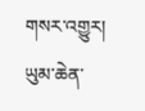གསར་འགྱུར།
ཡུམ་ཆེན་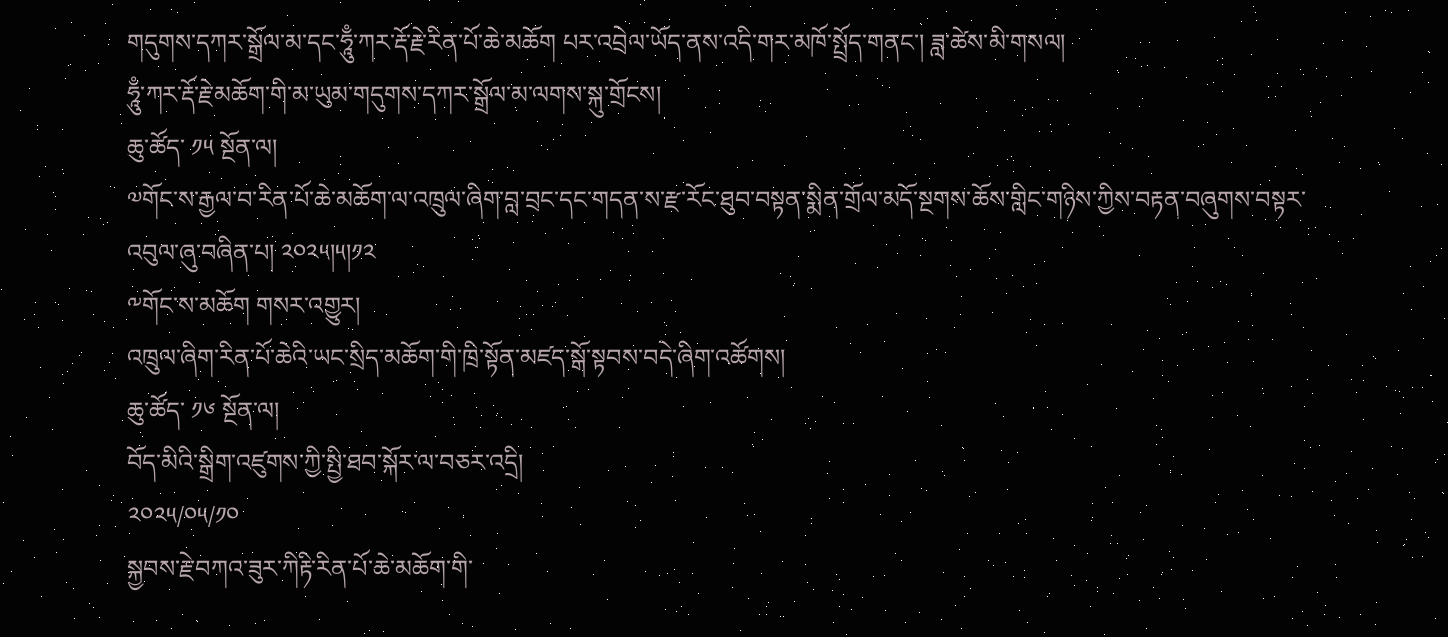གདུགས་དཀར་སྒྲོལ་མ་དང་ཧཱུྃ་ཀར་རྡོ་རྗེ་རིན་པོ་ཆེ་མཆོག པར་འབྲེལ་ཡོད་ནས་འདི་གར་མཁོ་སྤྲོད་གནང་། ཟླ་ཚེས་མི་གསལ།
ཧཱུྃ་ཀར་རྡོ་རྗེ་མཆོག་གི་མ་ཡུམ་གདུགས་དཀར་སྒྲོལ་མ་ལགས་སྐུ་གྲོངས།
ཆུ་ཚོད་ ༡༥ སྔོན་ལ།
༧གོང་ས་རྒྱལ་བ་རིན་པོ་ཆེ་མཆོག་ལ་འཁྲུལ་ཞིག་བླ་བྲང་དང་གདན་ས་རྫ་རོང་ཐུབ་བསྟན་སྨིན་གྲོལ་མདོ་སྔགས་ཆོས་གླིང་གཉིས་ཀྱིས་བརྟན་བཞུགས་བསྟར་འབུལ་ཞུ་བཞིན་པ། ༢༠༢༥།༥།༡༢
༸གོང་ས་མཆོག གསར་འགྱུར།
འཁྲུལ་ཞིག་རིན་པོ་ཆེའི་ཡང་སྲིད་མཆོག་གི་ཁྲི་སྟོན་མཛད་སྒོ་སྟབས་བདེ་ཞིག་འཚོགས།
ཆུ་ཚོད་ ༡༦ སྔོན་ལ།
བོད་མིའི་སྒྲིག་འཛུགས་ཀྱི་སྤྱི་ཐབ་སྐོར་ལ་བཅར་འདྲི།
༢༠༢༥/༠༥/༡༠
སྐྱབས་རྗེ་བཀའ་ཟུར་ཀིརྟི་རིན་པོ་ཆེ་མཆོག་གི་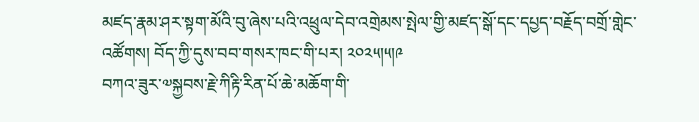མཛད་རྣམ་ཤར་སྟག་མོའི་བུ་ཞེས་པའི་འཕྲུལ་དེབ་འགྲེམས་སྤེལ་གྱི་མཛད་སྒོ་དང་དཔྱད་བརྗོད་བགྲོ་གླེང་འཚོགས། བོད་ཀྱི་དུས་བབ་གསར་ཁང་གི་པར། ༢༠༢༥།༥།༩
བཀའ་ཟུར་༧སྐྱབས་རྗེ་ཀིརྟི་རིན་པོ་ཆེ་མཆོག་གི་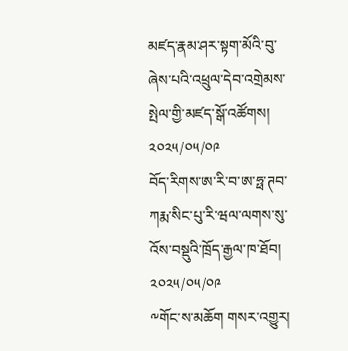མཛད་རྣམ་ཤར་སྟག་མོའི་བུ་ཞེས་པའི་འཕྲུལ་དེབ་འགྲེམས་སྤེལ་གྱི་མཛད་སྒོ་འཚོགས།
༢༠༢༥/༠༥/༠༩
བོད་རིགས་ཨ་རི་བ་ཨ་ཧྥ་ཊབ་ཀརྨ་སིང་པུ་རི་ཝལ་ལགས་སུ་འོས་བསྡུའི་ཁྲོད་རྒྱལ་ཁ་ཐོབ།
༢༠༢༥/༠༥/༠༩
༸གོང་ས་མཆོག གསར་འགྱུར།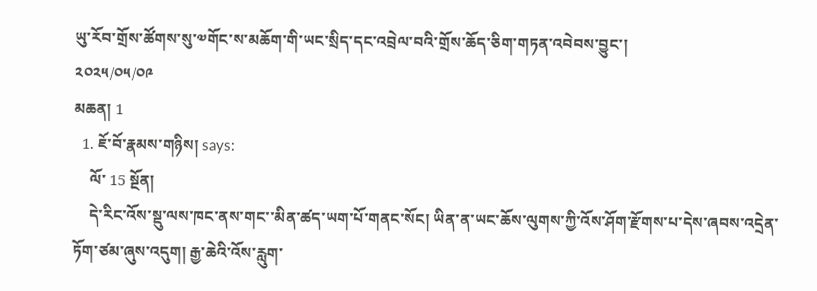ཡུ་རོབ་གྲོས་ཚོགས་སུ་༧གོང་ས་མཆོག་གི་ཡང་སྲིད་དང་འབྲེལ་བའི་གྲོས་ཆོད་ཅིག་གཏན་འབེབས་བྱུང་།
༢༠༢༥/༠༥/༠༩
མཆན། 1
  1. ཇོ་བོ་རྣམས་གཉིས། says:
    ལོ་ 15 སྔོན།
    དེ་རིང་འོས་སྡུ་ལས་ཁང་ནས་གང་་མིན་ཚད་ཡག་པོ་གནང་སོང། ཡིན་ན་ཡང་ཆོས་ལུགས་ཀྱི་འོས་ཤོག་རྫོགས་པ་དེས་ཞབས་འདྲེན་ཏོག་ཙམ་ཞུས་འདུག། རྒྱ་ཆེའི་འོས་རླུག་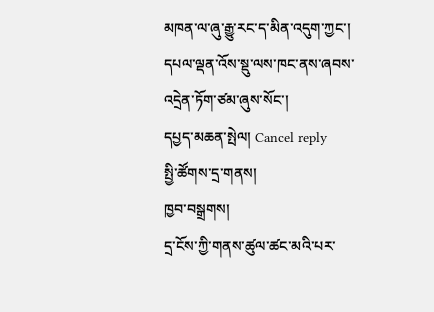མཁན་ལ་ཞུ་རྒྱུ་རང་ད་མིན་འདུག་ཀྱང་། དཔལ་ལྡན་འོས་སྡུ་ལས་ཁང་ནས་ཞབས་འདྲེན་ཏོག་ཙམ་ཞུས་སོང་།
དཔྱད་མཆན་སྤེལ། Cancel reply
སྤྱི་ཚོགས་དྲ་གནས།
ཁྱབ་བསྒྲགས།
དྲ་ངོས་ཀྱི་གནས་ཚུལ་ཚང་མའི་པར་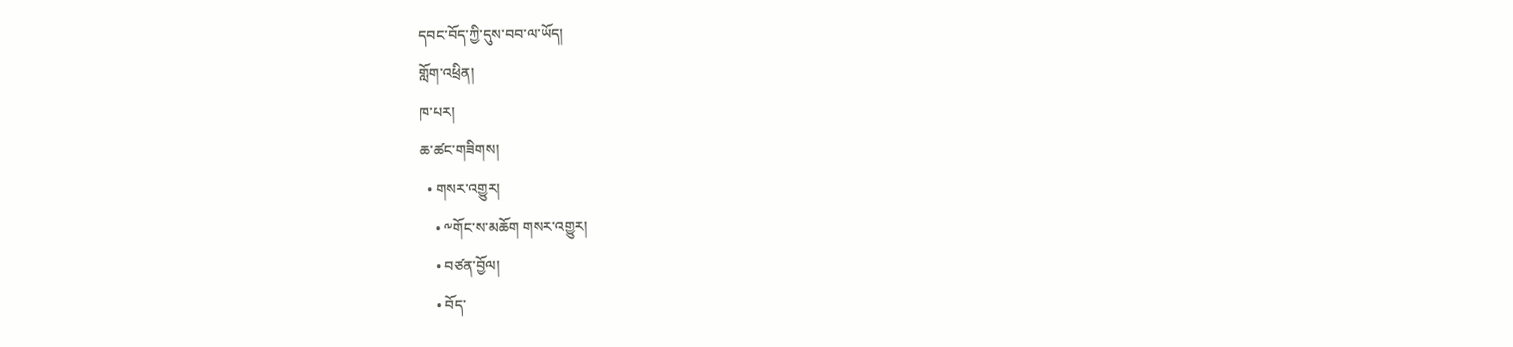དབང་བོད་ཀྱི་དུས་བབ་ལ་ཡོད།
གློག་འཕྲིན།
ཁ་པར།
ཆ་ཚང་གཟིགས།
  • གསར་འགྱུར།
    • ༸གོང་ས་མཆོག གསར་འགྱུར།
    • བཙན་བྱོལ།
    • བོད་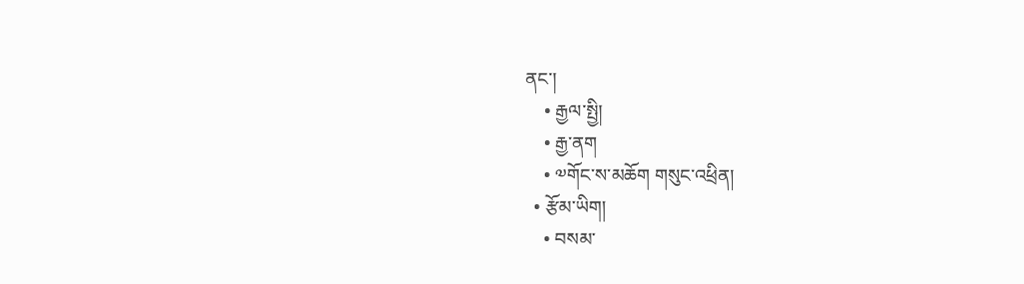ནང་།
    • རྒྱལ་སྤྱི།
    • རྒྱ་ནག
    • ༧གོང་ས་མཆོག གསུང་འཕྲིན།
  • རྩོམ་ཡིག།
    • བསམ་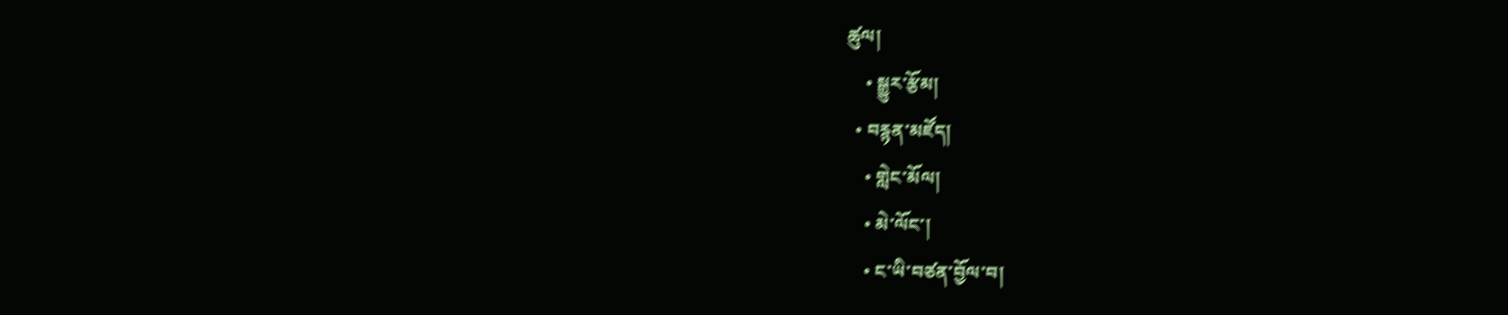ཚུལ།
    • སྒྱུར་རྩོམ།
  • བརྙན་མཛོད།
    • གླེང་མོལ།
    • མེ་ལོང་།
    • ང་ཡི་བཙན་བྱོལ་བ།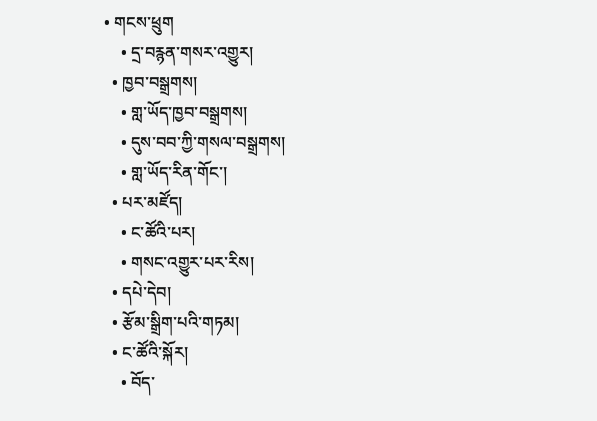• གངས་ཕྲུག
    • དྲ་བརྙན་གསར་འགྱུར།
  • ཁྱབ་བསྒྲགས།
    • གླ་ཡོད་ཁྱབ་བསྒྲགས།
    • དུས་བབ་ཀྱི་གསལ་བསྒྲགས།
    • གླ་ཡོད་རིན་གོང་།
  • པར་མཛོད།
    • ང་ཚོའི་པར།
    • གསང་འགྱུར་པར་རིས།
  • དཔེ་དེབ།
  • རྩོམ་སྒྲིག་པའི་གཏམ།
  • ང་ཚོའི་སྐོར།
    • བོད་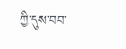ཀྱི་དུས་བབ་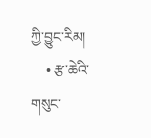ཀྱི་བྱུང་རིམ།
    • རྩ་ཆེའི་གསུང་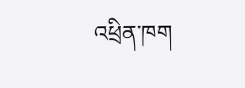འཕྲིན་ཁག